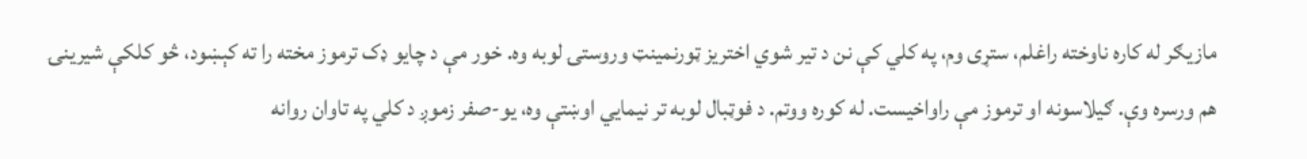مازیګر له کاره ناوخته راغلم، ستړی وم، په کلي کې نن د تیر شوي اختریز ټورنمینټ وروستۍ لوبه وه. خور مې د چایو ډک ترموز مخته را ته کېښود، څو کلکې شیرینۍ هم ورسره وې. ګیلاسونه او ترموز مې راواخیست. له کوره ووتم. د فوټبال لوبه تر نیمایي اوښتې وه، یو-صفر زموږ د کلي په تاوان روانه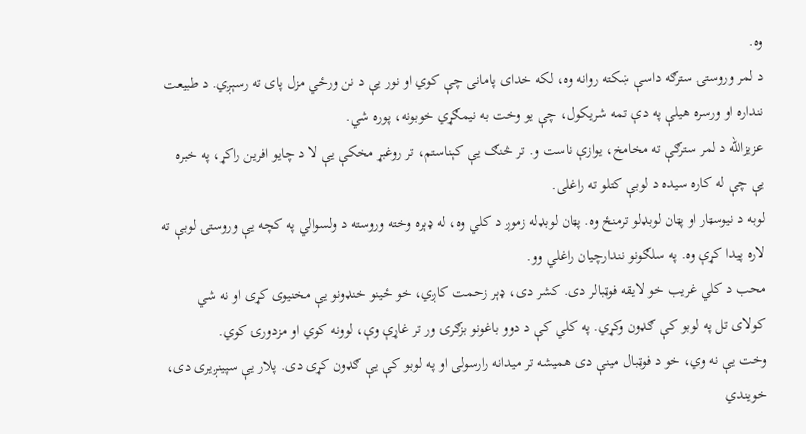وه.
د لمر وروستۍ سترګه داسې ښکته روانه وه، لکه خدای پامانی چې کوي او نور یې د نن ورځي مزل پای ته رسېږي. د طبیعت ننداره او ورسره هیلې په دې تمه شریکول، چې یو وخت به نیمګړي خوبونه، پوره شي.
عزیزالله د لمر سترګې ته مخامخ، یوازې ناست و. تر څنګ یې کېناستم، تر روغبړ مخکې يې لا د چایو افرین راکړ، په خبره یې چې له کاره سیده د لوبې کتلو ته راغلی.
لوبه د نیوسټار او پټان لوبډلو ترمنځ وه. پټان لوبډله زموږ د کلي وه، له ډېره وخته وروسته د ولسوالي په کچه یې وروستۍ لوبې ته لاره پیدا کړې وه. په سلګونو نندارچیان راغلي وو.
محب د کلي غریب خو لایقه فوټبالر دی. کشر دی، ډېر زحمت کاږي، خو ځینو خنډونو یې مخنیوی کړی او نه شي کولای تل په لوبو کې ګډون وکړي. په کلي کې د دوو باغونو بزګرۍ ور تر غاړې وې، لوونه کوي او مزدورۍ کوي.
وخت یې نه وي، خو د فوټبال مینې دی همیشه تر میدانه رارسولی او په لوبو کې یې ګډون کړی دی. پلار یې سپینږیری دی، خویندي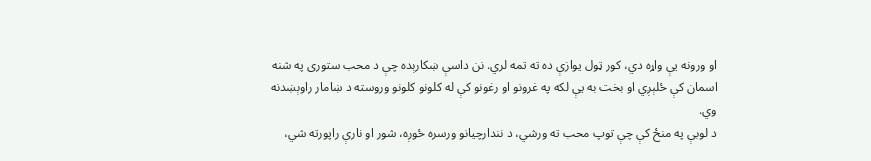او ورونه یې واړه دي، کور ټول یوازې ده ته تمه لري. نن داسې ښکارېده چې د محب ستوری په شنه اسمان کې ځلېږي او بخت به یې لکه په غرونو او رغونو کې له کلونو کلونو وروسته د ښامار راوېښدنه وي.
د لوبې په منځ کې چې توپ محب ته ورشي، د نندارچیانو ورسره ځوږه، شور او نارې راپورته شي،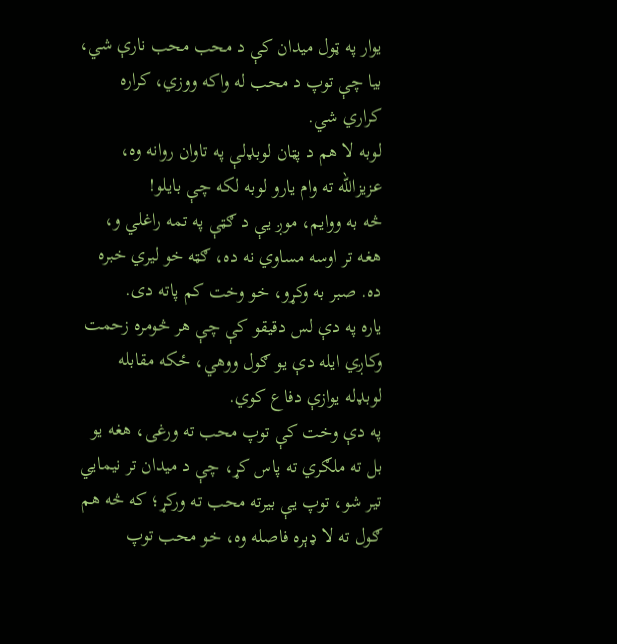یوار په ټول میدان کې د محب محب نارې شي، بیا چې توپ د محب له واکه ووزي، کراره کراري شي.
لوبه لا هم د پټان لوبډلې په تاوان روانه وه، عزیزالله ته وام یارو لوبه لکه چې بایلو!
څه به ووایم، موږ یې د ګټې په تمه راغلي و، هغه تر اوسه مساوي نه ده، ګټه خو لیري خبره ده. صبر به وکړو، خو وخت کم پاته دی.
یاره په دې لس دقیقو کې چې هر څومره زحمت وکاږي ایله دې یو ګول ووهي، ځکه مقابله لوبډله یوازې دفاع کوي.
په دې وخت کې توپ محب ته ورغی، هغه یو بل ته ملګري ته پاس کړ، چې د میدان تر نیمایي تیر شو، توپ یې بیرته محب ته ورکړ؛ که څه هم ګول ته لا ډېره فاصله وه، خو محب توپ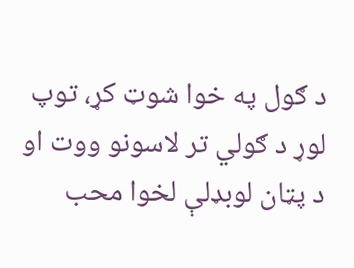د ګول په خوا شوټ کړ، توپ لوړ د ګولي تر لاسونو ووت او د پټان لوبډلې لخوا محب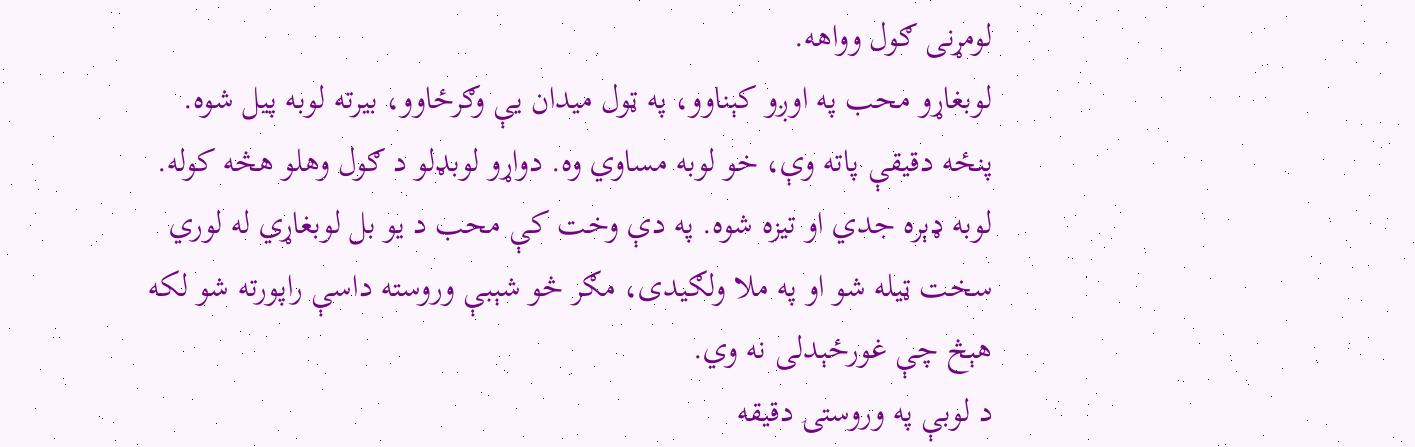لومړنی ګول وواهه.
لوبغاړو محب په اوږو کېناوو، په ټول میدان یې وګرځاوو، بیرته لوبه پیل شوه. پنځه دقیقې پاته وې، خو لوبه مساوي وه. دواړو لوبډلو د ګول وهلو هڅه کوله. لوبه ډېره جدي او تیزه شوه. په دې وخت کې محب د یو بل لوبغاړي له لوري سخت ټیله شو او په ملا ولګیدی، مګر څو شېبې وروسته داسې راپورته شو لکه هېڅ چې غورځېدلی نه وي.
د لوبې په وروستۍ دقیقه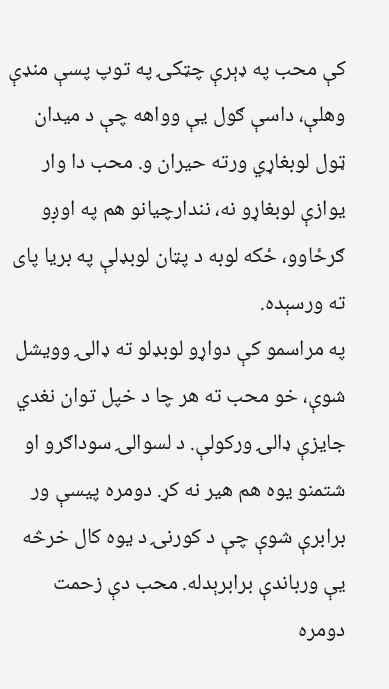کې محب په ډېرې چټکۍ په توپ پسې منډې وهلې، داسې ګول یې وواهه چې د میدان ټول لوبغاړي ورته حیران و. محب دا وار یوازې لوبغاړو نه، نندارچیانو هم په اوږو ګرځاوو، ځکه لوبه د پټان لوبډلې په بریا پای ته ورسېده.
په مراسمو کې دواړو لوبډلو ته ډالۍ وویشل شوې، خو محب ته هر چا د خپل توان نغدي جایزې ډالۍ ورکولې. د لسوالۍ سوداګرو او شتمنو یوه هم هیر نه کړ. دومره پیسې ور برابرې شوې چې د کورنۍ د یوه کال خرڅه یې ورباندې برابرېدله. محب دې زحمت دومره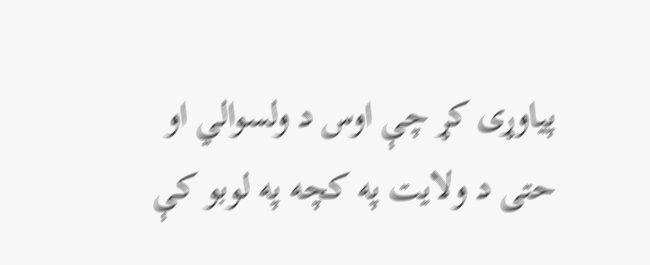پیاوړی کړ چې اوس د ولسوالي او حتی د ولایت په کچه په لوبو کې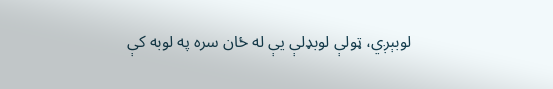لوبېږي، ټولې لوبډلې یې له ځان سره په لوبه کې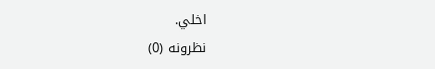اخلي.
نظرونه (0)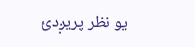یو نظر پریږدئ